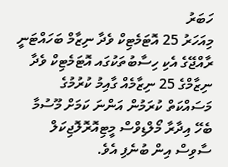ހަބަރު
މިއަހަރު 25 އޮޓަމެޓިކް ވެދާ ނިޒާމް ބަހައްޓަނީ
ރާއްޖޭގެ އެކި ހިސާބުތަކުގައ އޮޓަމެޓިކް ވެދާ ނިޒާމްގެ 25 ނިޒާމެއް ގާއިމު ކުރުމުގެ މަސައްކަތް ކުރަމުން އަންނަ ކަމަށް މޫސުމާ ބެހޭ އިދާރާ މޯލްޑިވްސް މީޓިއޮރޮލޮޖިކަލް ސާވިސް އިން ބުނެފި އެވެ.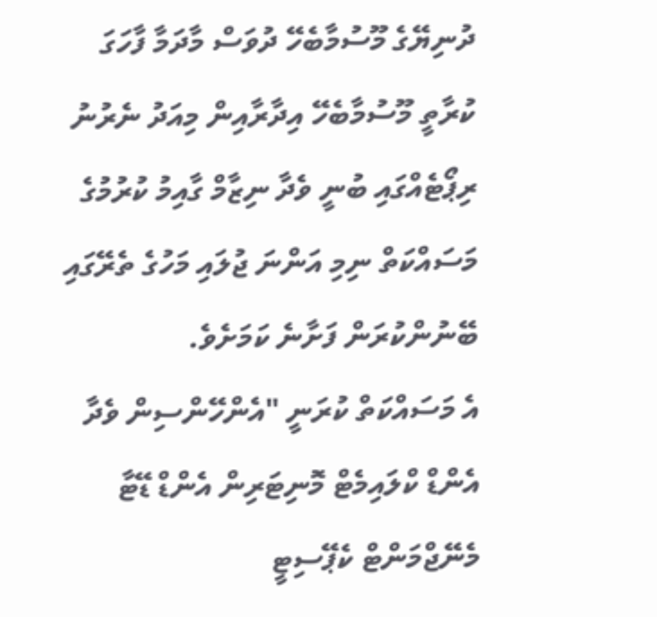ދުނިޔޭގެ މޫސުމާބެހޭ ދުވަސް މާދަމާ ފާހަގަ ކުރާތީ މޫސުމާބެހޭ އިދާރާއިން މިއަދު ނެރުނު ރިޕޯޓެއްގައި ބުނީ ވެދާ ނިޒާމް ގާއިމު ކުރުމުގެ މަސައްކަތް ނިމި އަންނަ ޖުލައި މަހުގެ ތެރޭގައި ބޭނުންކުރަން ފަށާނެ ކަމަށެވެ.
އެ މަސައްކަތް ކުރަނީ "އެންހޭންސިން ވެދާ އެންޑް ކްލައިމެޓް މޮނިޓަރިން އެންޑް ޑޭޓާ މެނޭޖްމަންޓް ކެޕޭސިޓީ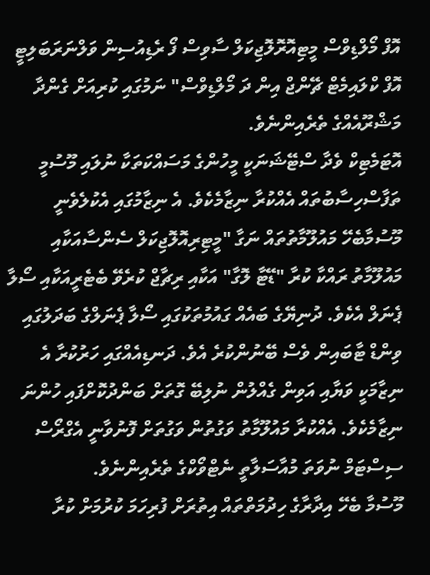އޮފް މޯލްޑިވްސް މީޓިއޮރޮލޮޖިކަލް ސާވިސް ފޯ ރެޑިއުސިން ވަލްނަރަބަލިޓީ އޮފް ކްލައިމެޓް ޗޭންޖް އިން ދަ މޯލްޑިވްސް" ނަމުގައި ކުރިއަށް ގެންދާ މަޝްރޫއެއްގެ ތެރެއިންނެވެ.
އޮޓަމެޓިކް ވެދާ ސްޓޭޝަނަކީ މީހުންގެ މަސައްކަތަކާ ނުލައި މޫސުމީ ތަފާސްހިސާބުތައް އެއްކުރާ ނިޒާމެކެވެ. އެ ނިޒާމުގައި އެކުލެވެނީ މޫސުމާބެހޭ މައުލޫމާތުތައް ނަގާ "މީޓިރިއޮލޮޖިކަލް ސެންސާއަކާއި މައުލޫމާތު ރައްކާ ކުރާ "ޑޭޓާ ލޮގާ" އަކާއި ރިޗާޖް ކުރެވޭ ބެޓެރީއަކާއި ސޯލާ ޕެނަލް އެކެވެ. ދުނިޔޭގެ ބައެއް ގައުމުތަކުގައި ސޯލާ ޕެނަލްގެ ބަދަލުގައި ވިންޑް ޓާބައިން ވެސް ބޭނުންކުރެ އެވެ. ދަނޑިއެއްގައި ހަރުކުރާ އެ ނިޒާމަކީ ވަޔާއި އަވިން ގެއްލުން ނުލިބޭ ގޮތަށް ބަންދުކޮށްފައި ހުންނަ ނިޒާމެކެވެ. އެއްކުރާ މައުލޫމާތު ވަގުތުން ވަގުތަށް ފޮނުވާނީ އެގްރޯސް ސިސްޓަމް ނުވަތަ މުއާސަލާތީ ނެޓްވޯކްގެ ތެރެއިންނެވެ.
މޫސުމާ ބެހޭ އިދާރާގެ ހިދުމަތްތައް އިތުރަށް ފުރިހަމަ ކުރުމަށް ކުރާ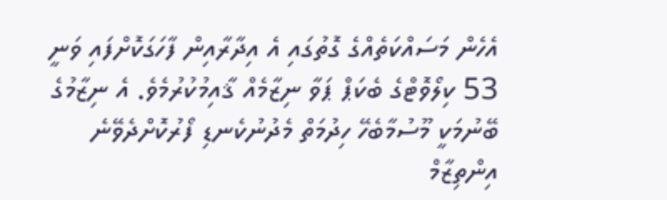އެހެން މަސައްކަތެއްގެ ގޮތުގައި އެ އިދާރާއިން ފާހަގަކޮށްފައި ވަނީ 53 ކިލޯވޮޓްގެ ބެކަޕް ޕަވާ ނިޒާމެއް ޤާއިމުކުރުމެވެ. އެ ނިޒާމުގެ ބޭނުމަކީ މޫސުމާބެހޭ ހިދުމަތް މެދުނުކެނޑި ފޯރުކޮށްދެވޭނެ އިންތިޒާމް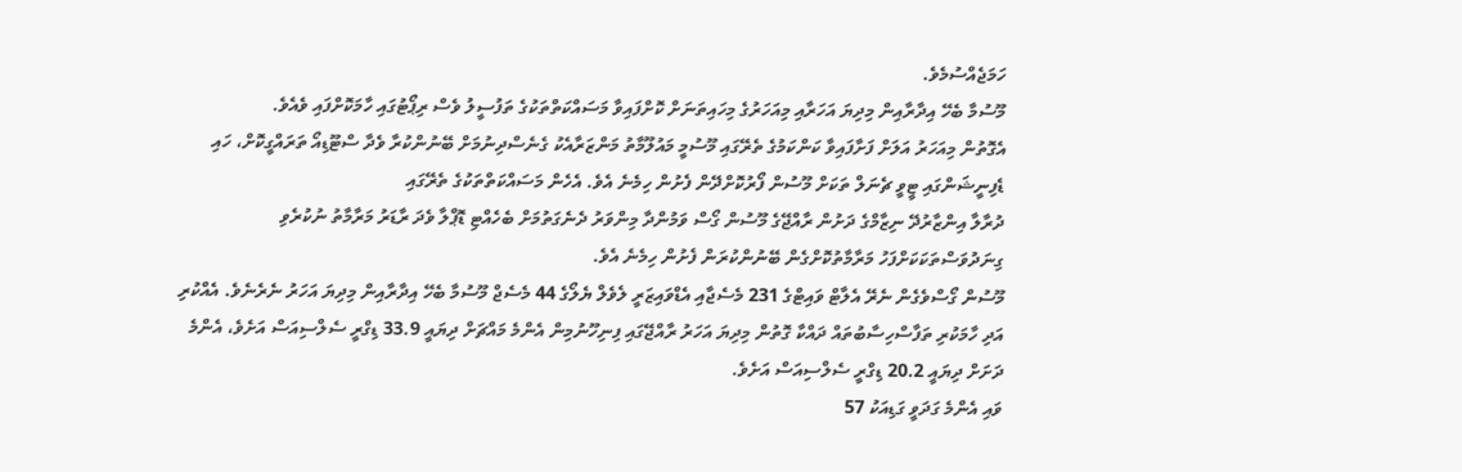ހަމަޖެއްސުމެވެ.
މޫސުމާ ބެހޭ އިދާރާއިން މިދިޔަ އަހަރާއި މިއަހަރުގެ މިހައިތަނަށް ކޮށްފައިވާ މަސައްކަތްތަކުގެ ތަފުސީލު ވެސް ރިޕޯޓުގައި ހާމަކޮށްފައި ވެއެވެ.
އެގޮތުން މިއަހަރު އަލަށް ފަށާފައިވާ ކަންކަމުގެ ތެރޭގައި މޫސުމީ މައުލޫމާތު މަންޒަރާއެކު ގެނެސްދިނުމަށް ބޭނުންކުރާ ވެދާ ސްޓޫޑިއޯ ތަރައްގީކޮށް، ހައި ޑެފިނީޝަންގައި ޓީވީ ޗެނަލް ތަކަށް މޫސުން ފޯރުކޮށްދޭން ފެށުން ހިމެނެ އެވެ. އެހެން މަސައްކަތްތަކުގެ ތެރޭގައި
ދުރާލާ އިންޒާރުދޭ ނިޒާމްގެ ދަށުން ރާއްޖޭގެ މޫސުން ގޯސް ވަމުންދާ މިންވަރު ދެނެގަތުމަށް ބެހެއްޓި ޑޮޕްލާ ވެދަ ރާޑަރު މަރާމާތު ނުކުރެވި ގިނަދުވަސްތަކަކަށްފަހު މަރާމާތުކޮށްގެން ބޭނުންކުރަން ފެށުން ހިމެނެ އެވެ.
މޫސުން ގޯސްވެގެން ނެރޭ އެލާޓް ވައިޓްގެ 231 މެސެޖާއި އެޑްވައިޒަރީ ލެވެލް ޔެލޯގެ 44 މެސެޖް މޫސުމާ ބެހޭ އިދާރާއިން މިދިޔަ އަހަރު ނެރެނެވެ. އެއްކުރި އަދި ހާމަކުރި ތަފާސްހިސާބުތައް ދައްކާ ގޮތުން މިދިޔަ އަހަރު ރާއްޖޭގައި ފިނިހޫނުމިން އެންމެ މައްޗަށް ދިޔައީ 33.9 ޑިގްރީ ސެލްސިއަސް އަށެވެ، އެންމެ ދަށަށް ދިޔައީ 20.2 ޑިގްރީ ސެލްސިއަސް އަށެވެ.
ވައި އެންމެ ގަދަވީ ގަޑިއަކު 57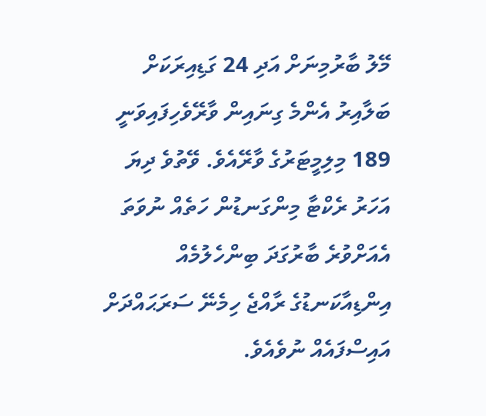މޭލު ބާރުމިނަށް އަދި 24 ގަޑިއިރަކަށް ބަލާއިރު އެންމެ ގިނައިން ވާރޭވެހިފައިވަނީ 189 މިލިމީޓަރުގެ ވާރޭއެވެ. ވޭތުވެ ދިޔަ އަހަރު ރެކްޓާ މިންގަނޑުން ހަތެއް ނުވަތަ އެއަށްވުރެ ބާރުގަދަ ބިންހެލުމެއް އިންޑިއާކަނޑުގެ ރާއްޖެ ހިމެނޭ ސަރަޙައްދަށް އައިސްފައެއް ނުވެއެވެ.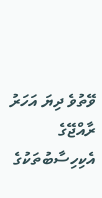ވޭތުވެ ދިޔަ އަހަރު ރާއްޖޭގެ އެކިހިސާބުތަކުގެ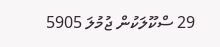29 ސްކޫލަކުން ޖުމުލަ 5905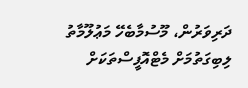ދަރިވަރުން، މޫސުމާބެހޭ މަޢުލޫމާތު ލިބިގަތުމަށް މެޓްއޮފީސްތަކަށް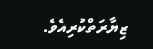ޒިޔާރަތްކުރިއެވެ.